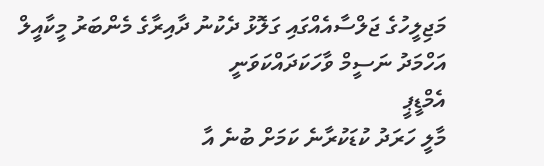މަޖިލީހުގެ ޖަލްސާއެއްގައި ގަލޮޅު ދެކުނު ދާއިރާގެ މެންބަރު މީކާއީލް އަހްމަދު ނަސީމް ވާހަކަދައްކަވަނީ
އެމްޑީޕީ
މާލީ ހަރަދު ކުޑަކުރާނެ ކަމަށް ބުނެ އާ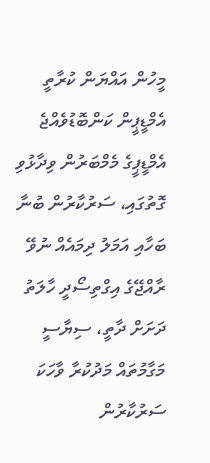މީހުން އައްޔަން ކުރާތީ އެމްޑީޕީން ކަންބޮޑުވެއްޖެ
އެމްޑީޕީގެ މެމްބަރުން ވިދާޅުވި ގޮތުގައި، ސަރުކާރުން ބުނާ ބަހާއި އަމަލު ދިމައެއް ނުވޭ
ރާއްޖޭގެ އިގްތިސޯދީ ހާލަތު ދަށަށް ދާތީ، ސިޔާސީ މަގާމުތައް މަދުކުރާ ވާހަކަ ސަރުކާރުން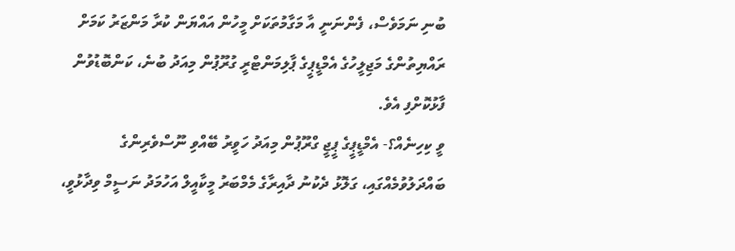ބުނި ނަމަވެސް، ފެންނަނީ އާ މަގާމުތަކަށް މީހުން އައްޔަން ކުރާ މަންޒަރު ކަމަށް ރައްޔިތުންގެ މަޖިލީހުގެ އެމްޑީޕީގެ ޕާލިމަންޓްރީ ގުރޫޕުން މިއަދު ބުނެ، ކަންބޮޑުވުން ފާޅުކޮށްފި އެވެ.
ވީ ކިހިނެއް؟- އެމްޑީޕީގެ ޕީޖީ ގްރޫޕުން މިއަދު ހަވީރު ބޭއްވި ނޫސްވެރިންގެ ބައްދަލުވުމެއްގައި، ގަލޮޅު ދެކުނު ދާއިރާގެ މެމްބަރު މީކާއީލް އަހުމަދު ނަސީމް ވިދާޅުވީ،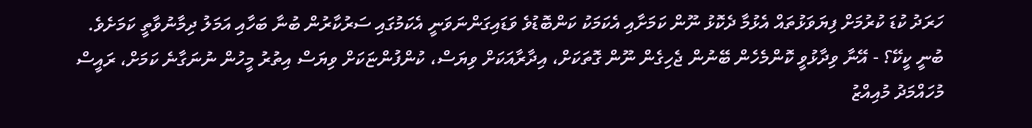ހަރަދު ކުޑަ ކުރުމަށް ފިޔަވަޅުތައް އެޅުމާ ދެކޮޅު ނޫން ކަމަށާއި އެކަމަކު ކަންބޮޑުވެ ވަޑައިގަންނަވަނީ އެކަމުގައި ސަރުކާރުން ބުނާ ބަހާއި އަމަލު ދިމާނުވާތީ ކަމަށެވެ.
ބުނީ ކީކޭ؟ - އޭނާ ވިދާޅުވީ ކޮންމެހެން ބޭނުން ޖެހިގެން ނޫން ގޮތަކަށް، އިދާރާއަކަށް ވިޔަސް، ކުންފުންޏަކަށް ވިޔަސް އިތުރު މީހުން ނުނަގާނެ ކަމަށް، ރައީސް މުހައްމަދު މުއިއްޒު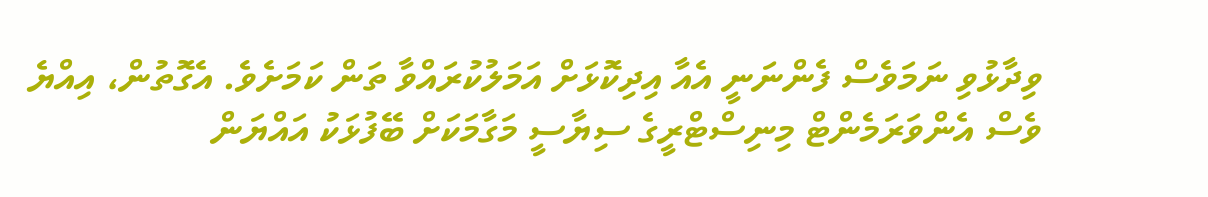ވިދާޅުވި ނަމަވެސް ފެންނަނީ އެއާ އިދިކޮޅަށް އަމަލުކުރައްވާ ތަން ކަމަށެވެ. އެގޮތުން، އިއްޔެ ވެސް އެންވަރަމެންޓް މިނިސްޓްރީގެ ސިޔާސީ މަގާމަކަށް ބޭފުޅަކު އައްޔަން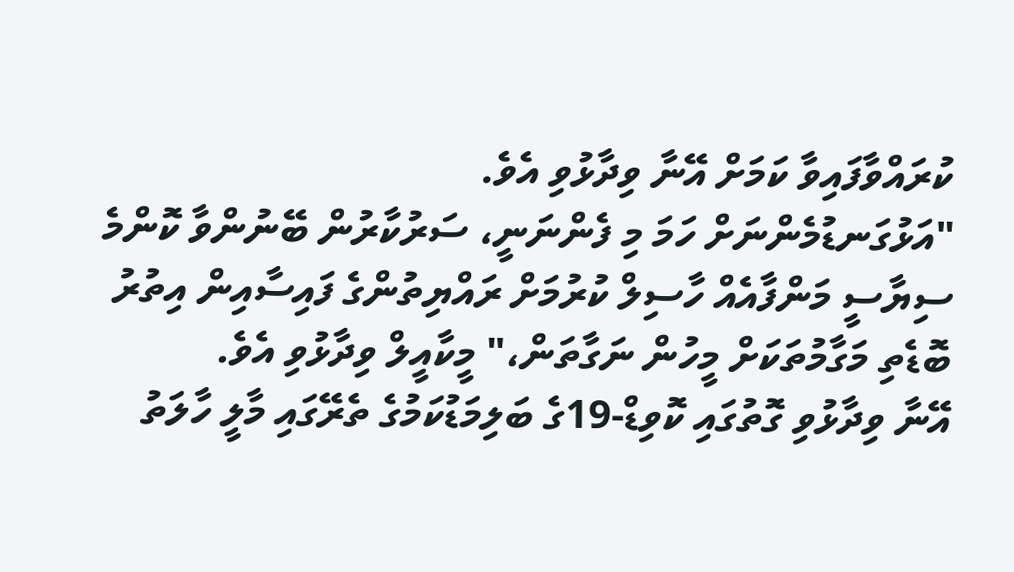ކުރައްވާފައިވާ ކަމަށް އޭނާ ވިދާޅުވި އެވެ.
"އަޅުގަނޑުމެންނަށް ހަމަ މި ފެންނަނީ، ސަރުކާރުން ބޭނުންވާ ކޮންމެ ސިޔާސީ މަންފާއެއް ހާސިލް ކުރުމަށް ރައްޔިތުންގެ ފައިސާއިން އިތުރު ބޮޑެތި މަގާމުތަކަށް މީހުން ނަގާތަން،" މީކާއީލް ވިދާޅުވި އެވެ.
އޭނާ ވިދާޅުވި ގޮތުގައި ކޮވިޑް-19ގެ ބަލިމަޑުކަމުގެ ތެރޭގައި މާލީ ހާލަތު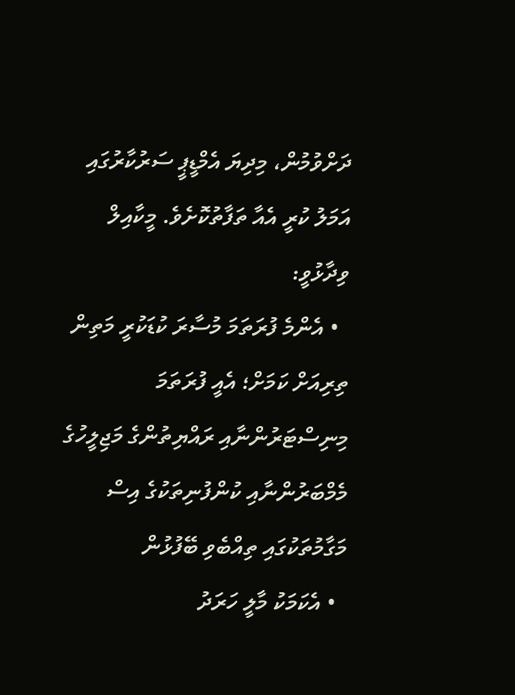ދަށްވުމުން، މިދިޔަ އެމްޑީޕީ ސަރުކާރުގައި އަމަލު ކުރީ އެއާ ތަފާތުކޮށެވެ. މީކާއިލް ވިދާޅުވީ:
  • އެންމެ ފުރަތަމަ މުސާރަ ކުޑަކުރީ މަތިން ތިރިއަށް ކަމަށް؛ އެއީ ފުރަތަމަ މިނިސްޓަރުންނާއި ރައްޔިތުންގެ މަޖިލީހުގެ މެމްބަރުންނާއި ކުންފުނިތަކުގެ އިސް މަގާމުތަކުގައި ތިއްބެވި ބޭފުޅުން
  • އެކަމަކު މާލީ ހަރަދު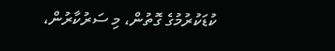ކުޑަކުރުމުގެ ގޮތުން، މި ސަރުކާރުން،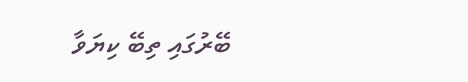ބޭރުގައި ތިބޭ ކިޔަވާ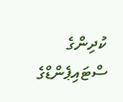ކުދިންގެ ސްޓައިޕެންޑްގެ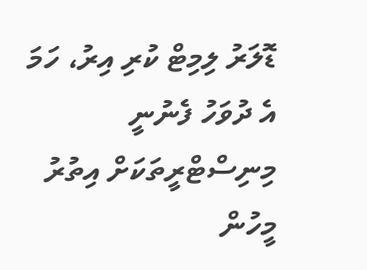ޑޮލަރު ލިމިޓް ކުރި އިރު، ހަމަ އެ ދުވަހު ފެނުނީ މިނިސްޓްރީތަކަށް އިތުރު މީހުން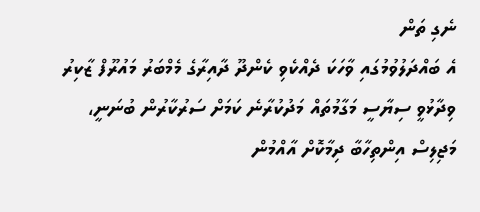ނެގި ތަން
އެ ބައްދަލުވުމުގައި ވާހަކަ ދެއްކެވި ކެންދޫ ދާއިރާގެ މެމްބަރު މައުރޫފް ޒާކިރު ވިދާޅުވީ ސިޔާސީ މަގާމުތައް މަދުކުރާނެ ކަމަށް ސަރުކާރުން ބުނަނީ، މަޖިލިސް އިންތިހާބާ ދިމާކޮށް އާއްމުން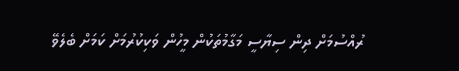ރުއްސުމަށް ދިން ސިޔާސީ މަގާމުތަކުން މީހުން ވަކިކުރުމަށް ކަމަށް ބެލެވޭ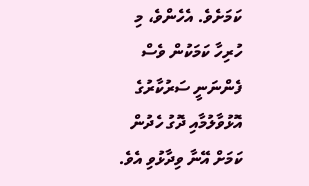ކަމަށެވެ. އެހެންވެ، މި ހުރިހާ ކަމަކުން ވެސް ފެންނަނީ ސަރުކާރުގެ އޮޅުވާލުމާއި ދޮގު ހެދުން ކަމަށް އޭނާ ވިދާޅުވި އެވެ.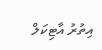އިތުރު އާޓިކަލް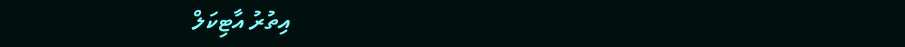އިތުރު އާޓިކަލް